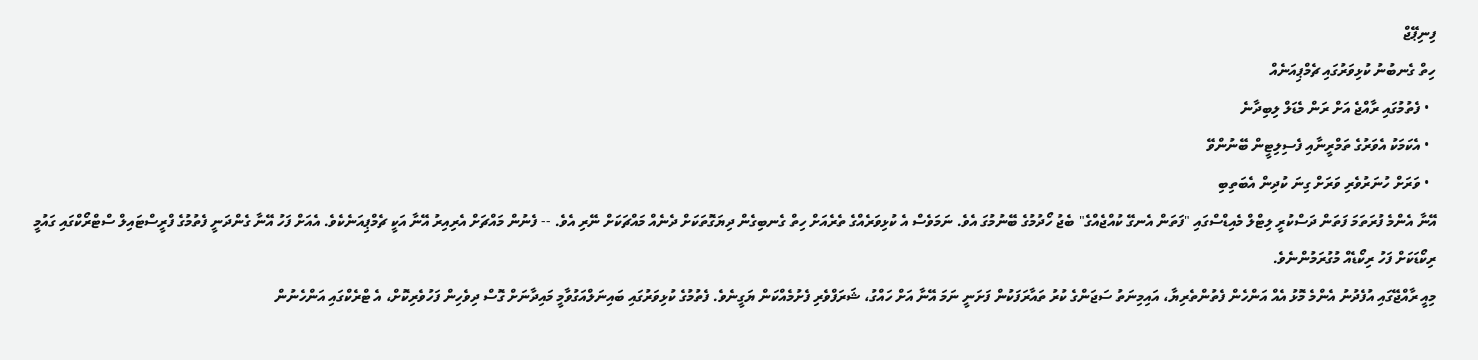ފިނިޕޭޖް
ހިތް ގެނބުނު ކުޅިވަރުގައި ޗެމްޕިއަނެއް
  • ފެތުމުގައި ރާއްޖެ އަށް ރަން މެޑަލް ލިބިދާނެ
  • އެކަމަކު އެވަރުގެ ތަމްރީނާއި ފެސިލިޓީން ބޭނުންވޭ
  • ވަރަށް ހުނަރުވެރި ވަރަށް ގިނަ ކުދިން އެބަތިބި
އޭނާ އެންމެ ފުރަތަމަ ފަތަން ދަސްކުރީ ލިޓްލް މެއިޑްސްގައި "ފަތަން އެނގޭ ކުއްޖެއްގެ" ބެޖު ހޯދުމުގެ ބޭނުމުގަ އެވެ. ނަމަވެސް އެ ކުޅިވަރެއްގެ ތެރެއަށް ހިތް ގެނބިގެން ދިޔަގޮތަކަށް ދެނެއް މައްޗަކަށް ނޭރި އެވެ. -- ފެނުން މައްޗަށް އެރިއިރު އޭނާ އަކީ ޗެމްޕިއަނެކެވެ. އެއަށް ފަހު އޭނާ ގެންދަނީ ފެތުމުގެ ފްރީސްޓައިލް ސްޓްރޯކްގައި ގައުމީ ރިކޯޑަކަށް ފަހު ރިކޯޑެއް މުގުރަމުންނެވެ.
މިއީ ރާއްޖޭގައި އުފެދުނު އެންމެ މޮޅު އެއް އަންހެން ފެތުންތެރިޔާ، އައިމިނަތު ސަޖަންގެ ކުރު ތައާރަފަކުން ފަށަނީ ނަމަ އޭނާ އަށް ހައްގު، ޝަރަފްވެރި ފެށުމެއްކަން ޔަގީނެވެ. ފެތުމުގެ ކުޅިވަރުގައި ބައިނަލްއަގުވާމީ މައިދާނަށް ގޮސް ދިވެހިން ފަހުވެރިކޮށް، އެ ޓްރެކްގައި އަންހެނުން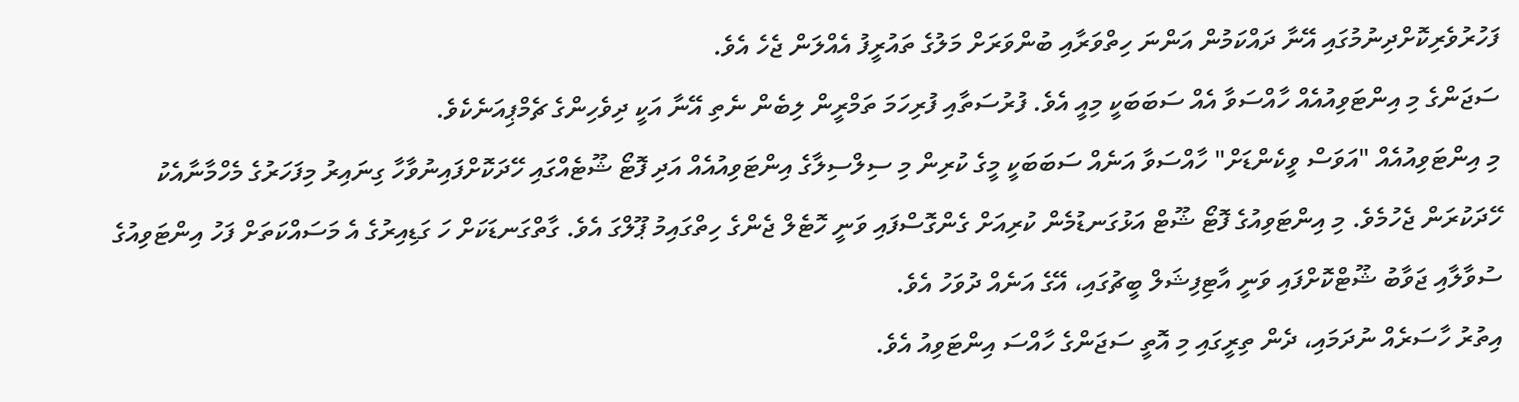ފަހުރުވެރިކޮށްދިނުމުގައި އޭނާ ދައްކަމުން އަންނަ ހިތްވަރާއި ބުންވަރަށް މަލުގެ ތައުރީފު އެއްލަން ޖެހެ އެވެ.
ސަޖަންގެ މި އިންޓަވިއުއެއް ހާއްސަވާ އެއް ސަބަބަކީ މިއީ އެވެ. ފުރުސަތާއި ފުރިހަމަ ތަމްރީން ލިބެން ނެތި އޭނާ އަކީ ދިވެހިންގެ ޗެމްޕިއަނެކެވެ.
މި އިންޓަވިއުއެއް "އަވަސް ވީކެންޑަށް" ހާއްސަވާ އަނެއް ސަބަބަކީ މީގެ ކުރިން މި ސިލްސިލާގެ އިންޓަވިއުއެއް އަދި ފޮޓޯ ޝޫޓެއްގައި ހޭދަކޮށްފައިނުވާހާ ގިނައިރު މިފަހަރުގެ މެހްމާނާއެކު ހޭދަކުރަން ޖެހުމެވެ. މި އިންޓަވިއުގެ ފޮޓޯ ޝޫޓް އަޅުގަނޑުމެން ކުރިއަށް ގެންގޮސްފައި ވަނީ ހޮޓެލް ޖެންގެ ހިތްގައިމު ޕޫލްގަ އެވެ. ގާތްގަނޑަކަށް ހަ ގަޑިއިރުގެ އެ މަސައްކަތަށް ފަހު އިންޓަވިއުގެ ސުވާލާއި ޖަވާބު ޝޫޓްކޮށްފައި ވަނީ އާޓިފިޝަލް ބީޗުގައި، އޭގެ އަނެއް ދުވަހު އެވެ.
އިތުރު ހާސަރެއް ނުދަމައި، ދެން ތިރީގައި މި އޮތީ ސަޖަންގެ ހާއްސަ އިންޓަވިއު އެވެ.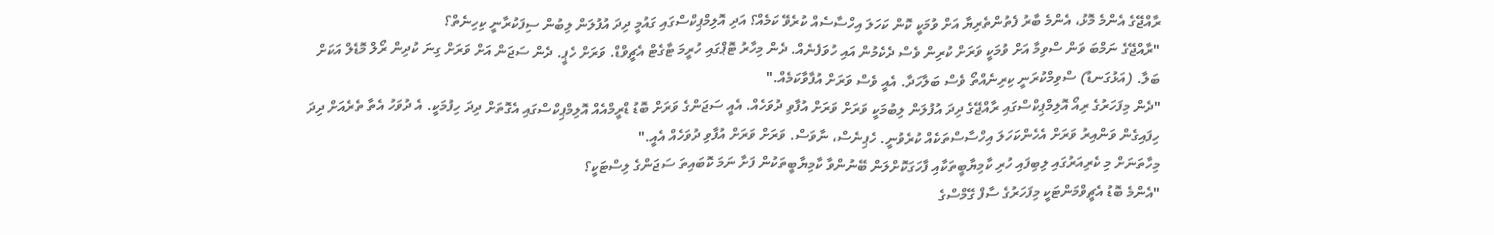ރާއްޖޭގެ އެންމެ މޮޅު، އެންމެ ބާރު ފެތުންތެރިޔާ އަށް ވުމަކީ ކޮން ކަހަލަ އިހްސާސެއް ކުރެވޭ ކަމެއް؟ އަދި އޮލިމްޕިކްސްގައި ގައުމީ ދިދަ އުފުލަން ލިބުން ސިފަކުރާނީ ކިހިނެތް؟
"ރާއްޖޭގެ ނަމްބަ ވަން ސްވިމާ އަށް ވުމަކީ ވަރަށް ކުރިން ވެސް ދެކެމުން އައި ހުވަފެނެއް. ދެން މިހާރު ޓޮޕްގައި ހުރީމަ ޓާގެޓް އެޗީވްޑް. ވަރަށް ހެޕީ. ދެން ސަޖަން އަށް ވަރަށް ގިނަ ކުދިން ރޯލް މޮޑެލް އަކަށް ބަލާ. (އަޅުގަނޑު) ސްވިމްކުރަނީ ކިރިނެއްތޯ ވެސް ބަލާހަދާ. އެއީ ވެސް ވަރަށް އުފާވާކަމެއް."
"ދެން މިފަހަރުގެ ރިއޯ އޮލިމްޕިކްސްގައި ރާއްޖޭގެ ދިދަ އުފުލަން ލިބުމަކީ ވަރަށް ވަރަށް އުފާވި ދުވަހެއް. އެއީ ސަޖަންގެ ވަރަށް ބޮޑު ޑްރީމްއެއް އޮލިމްޕިކްސްގައި އެގޮތަށް ދިދަ ހިފުމަކީ. އެ ދުވަހު އެތާ ތެރެއަށް ދިދަ ހިފައިގެން ވަންއިރު ވަރަށް އެހެންކަހަލަ އިހްސާސްތަކެއް ކުރެވުނީ. ހެޕިނެސް، ނާވަސް. ވަރަށް ވަރަށް އުފާވި ދުވަހެއް އެއީ."
މިހާތަނަށް މި ކެރިއަރުގައި ލިބިފައި ހުރި ކާމިޔާބީތަކާއި ފާހަގަކޮށްލަން ބޭނުންވާ ކާމިޔާބީތަކުން ފަށާ ނަމަ ކޮބައިތަ ސަޖަންގެ ލިސްޓަކީ؟
"އެންމެ ބޮޑު އެޗީވްމަންޓަކީ މިފަހަރުގެ ސާފް ގޭމްސްގެ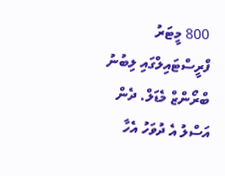800 މީޓަރު ފްރީސްޓައިލްގައި ލިބުނު ބްރޯންޒް މެޑަލް. ދެން އަސްލު އެ ދުވަހު އެހާ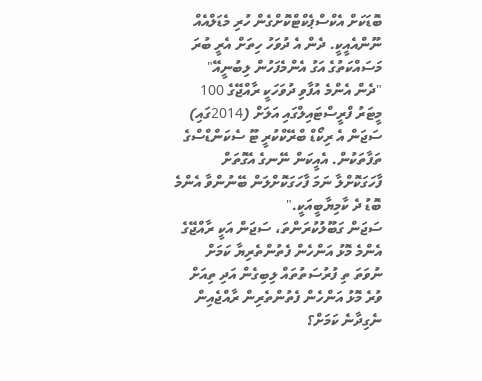ބޮޑަކަށް އެކްސްޕެކްޓްކޮށްގެން ހުރި މެޑަލްއެއް ނޫންއެއީކީ. ދެން އެ ދުވަހު ހިތަށް އެރީ ބުރަ މަސައްކަތުގެ އަގު އެންމެފަހުން ލިބުނީއޭ"
"ދެން އެންމެ އުފާވި ދުވަހަކީ ރާއްޖޭގެ 100 މީޓަރު ފްރީސްޓައިލްގައި އަލަށް (2014ގައި) ސަޖަން އެ ރިކޯޑް ބްރޭކްކުރީ ޓޫ ސެކަންޑްސްގެ ތަފާތަކުން. އެއީކަން ނޭނގެ އެގޮތަށް ފާހަގަކޮށްލާ ނަމަ ފާހަގަކޮށްލަން ބޭނުންވާ އެންމެ ބޮޑު ދެ ކާމިޔާބީއަކީ."
ސަޖަން ގަބޫލުކުރަންތަ، ސަޖަން އަކީ ރާއްޖޭގެ އެންމެ މޮޅު އަންހެން ފެތުންތެރިޔާ ކަމަށް ނުވަތަ ތި ފުރުސަތުތައް ލިބިގެން އަދި ތިއަށް ވުރެ މޮޅު އަންހެން ފެތުންތެރިން ރާއްޖެއިން ނެގިދާނެ ކަމަށް؟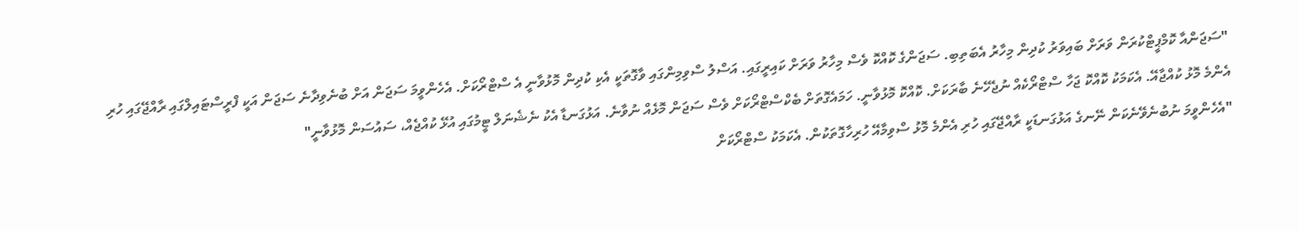"ސަޖަންއާ ކޮމްޕީޓްކުރަން ވަރަށް ބައިވަރު ކުދިން މިހާރު އެބަތިބި. ސަޖަންގެ ކޮއްކޮ ވެސް މިހާރު ވަރަށް ކައިރީގައި. އަސްލު ސްވިމިންގައި ވާގޮތަކީ އެކި ކުދިން މޮޅުވާނީ އެ ސްޓްރޯކަށް. އެހެންވީމަ ސަޖަން އަށް ބުނެވިދާނެ ސަޖަން އަކީ ފްރީސްޓައިލްގައި ރާއްޖޭގައި ހުރި އެންމެ މޮޅު ކުއްޖާއޭ. އެކަމަކު ކޮއްކޮ ޖަހާ ސްޓްރޯކެއް ނުޖެހޭނެ ބާރަކަށް. ކޮއްކޮ މޮޅުވާނީ. ހަމައެގޮތަށް ބެކްސްޓްރޯކަށް ވެސް ސަޖަން މޮޅެއް ނުވާނެ. އަޅުގަނޑާ އެކު ނެޝެނަލް ޓީމުގައި އުޅޭ ކުއްޖެއް، ސައުސަން މޮޅުވާނީ"
"އެހެންވީމަ ނުބުނެވޭނެކަން ނޭނގެ އަޅުގަނޑަކީ ރާއްޖޭގައި ހުރި އެންމެ މޮޅު ސްވިމާއޭ ހުރިހާގޮތަކުން. އެކަމަކު ސްޓްރޯކަށް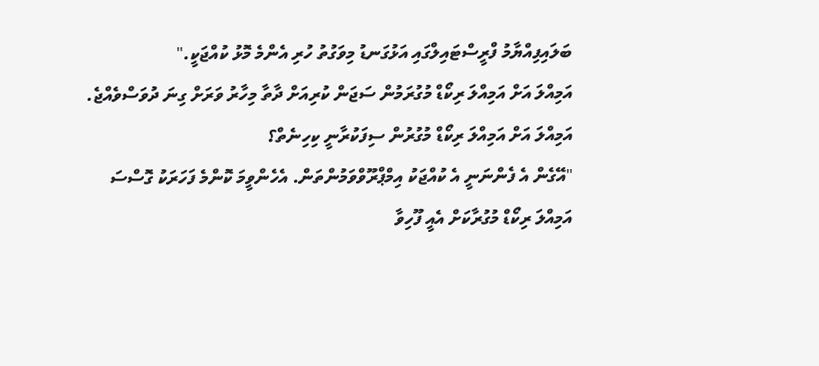ބަލައިފިއްޔާމު ފްރީސްޓައިލްގައި އަޅުގަނޑު މިވަގުތު ހުރި އެންމެ މޮޅު ކުއްޖަކީ."
އަމިއްލަ އަށް އަމިއްލަ ރިކޯޑް މުގުރަމުން ސަޖަން ކުރިއަށް ދާތާ މިހާރު ވަރަށް ގިނަ ދުވަސްވެއްޖެ. އަމިއްލަ އަށް އަމިއްލަ ރިކޯޑް މުގުރުން ސިފަކުރާނީ ކިހިނެތް؟
"އޭގެން އެ ފެންނަނީ އެ ކުއްޖަކު އިމްޕްރޫވްވަމުންތަން. އެހެންވީމަ ކޮންމެ ފަހަރަކު ގޮސްސަ އަމިއްލަ ރިކޯޑް މުގުރާކަށް އެއީ ފޫހިވާ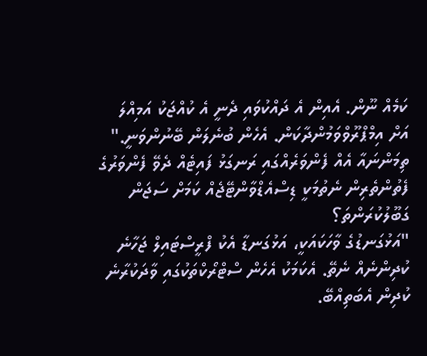ކަމެއް ނޫން. އެއިން އެ ދައްކުވައި ދެނީ އެ ކުއްޖަކު އަމިއްލަ އަށް އިމްޕްރޫވްވަމުންދާކަން. އެހެން ބުނެލަން ބޭނުންވަނީ."
ތިމަންނައާ އެއް ފެންވަރެއްގައި ރަނގަޅު ފައިޓެއް ދެވޭ ފެންވަރުގެ ފެތުންތެރިން ނެތުމަކީ ޑިސްއެޑްވާންޓޭޖެއް ކަމަށް ސަޖަން ގަބޫލުކުރަންތަ؟
"އަޅުގަނޑުގެ ވާހަކައަކީ، އަޅުގަނޑާ އެކު ފްރީސްޓައިލް ޖަހާނެ ކުދިންނެއް ނެތޭ. އެކަމަކު އެހެން ސްޓްރޯކްތަކުގައި ވާދަކުރާނެ ކުދިން އެބަތިއްބޭ.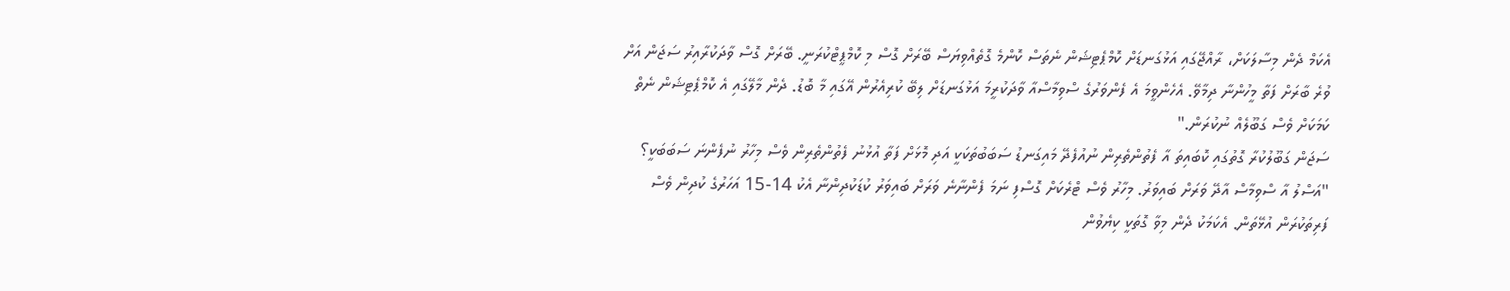އެކަމް ދެން މިސާލަކަށް، ރާއްޖޭގައި އަޅުގަނޑަށް ކޮމްޕެޓިޝަން ނެތަސް ކޮންމެ ގޮތެއްވިޔަސް ބޭރަށް ގޮސް މި ކޮމްޕީޓްކުރަނީ. ބޭރަށް ގޮސް ވާދަކުރާއިރު ސަޖަން އަށް ވުރެ ބާރަށް ފަތާ މީހުންނާ ދިމާވޭ. އެހެންވީމަ އެ ފެންވަރުގެ ސްވިމާސްއާ ވާދަކުރީމަ އަޅުގަނޑަށް ލިބޭ ކުރިއެރުން އޭގައި މާ ބޮޑު. ދެން މާލޭގައި އެ ކޮމްޕެޓިޝަން ނެތް ކަމަކަށް ވެސް ގަބޫލެއް ނުކުރަން."
ސަޖަން ގަބޫލުކުރާ ގޮތުގައި ކޮބައިތަ އާ ފެތުންތެރިން ނުއުފެދޭ މައިގަނޑު ސަބަބުތަކަކީ އަދި މޮޅަށް ފަތާ އުޅުނު ފެތުންތެރިން ވެސް މިހާރު ނުފެންނަ ސަބަބަކީ؟
"އަސްލު އާ ސްވިމާސް އާދޭ ވަރަށް ބައިވަރު. މިހާރު ވެސް ޓްރެކަށް ގޮސްފި ނަމަ ފެންނާނެ ވަރަށް ބައިވަރު ކުޑަކުދިންނާ އެކު 14-15 އަހަރުގެ ކުދިން ވެސް ފަރިތަކުރަން އުޅޭތަން. އެކަމަކު ދެން މިވާ ގޮތަކީ ކިޔެވުން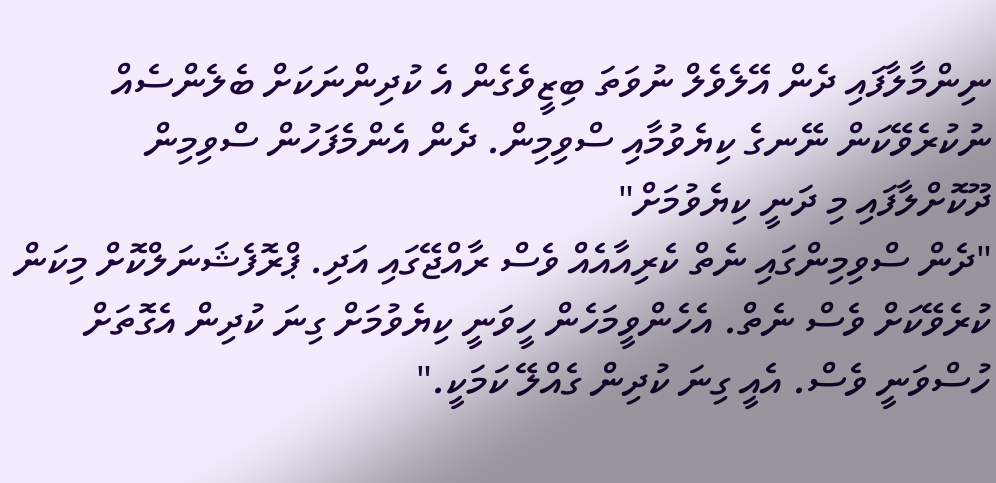ނިންމާލާފައި ދެން އޭލެވެލް ނުވަތަ ބިޒީވެގެން އެ ކުދިންނަކަށް ބެލެންސެއް ނުކުރެވޭކަން ނޭނގެ ކިޔެވުމާއި ސްވިމިން. ދެން އެންމެފަހުން ސްވިމިން ދޫކޮށްލާފައި މި ދަނީ ކިޔެވުމަށް"
"ދެން ސްވިމިންގައި ނެތް ކެރިއާއެއް ވެސް ރާއްޖޭގައި އަދި. ޕްރޮފެޝަނަލްކޮށް މިކަން ކުރެވޭކަށް ވެސް ނެތް. އެހެންވީމަހެން ހީވަނީ ކިޔެވުމަށް ގިނަ ކުދިން އެގޮތަށް ހުސްވަނީ ވެސް. އެއީ ގިނަ ކުދިން ގެއްލޭ ކަމަކީ."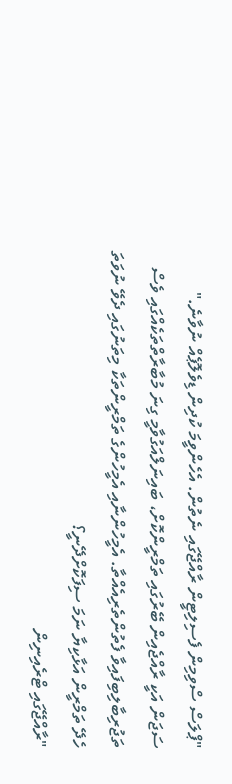"ޕްލަސް ސްވިމިން ފެސިލިޓީން ރާއްޖޭގައި ނެތުން. އެހެންވީމަ ކުދިން ޑިވެލޮޕެއް ނުވާނެ."
ސަޖަން އަކީ ރާއްޖެއިން ބޭރުގައި ތަމްރީންކޮށް، ބައިނަލްއަގުވާމީ ގިނަ މުބާރާތްތަކެއްގައި ވެސް ތަޖުރިބާލިބިފައިވާ ފެތުންތެރިއެއްތާ. އެމީހުންނާއި އެމީހުންގެ ތަމްރީންތަކާ މިތަނުގައި ދެވޭ ނުވަތަ ހެދޭ ތަމްރީން އަޅާކިޔާ ނަމަ ސިފަކޮށްދޭނީ؟
"ރާއްޖޭގައި ޓްރެއިނިން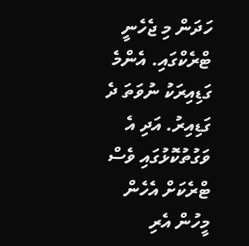ހަދަން މި ޖެހެނީ ޓްރެކްގައި. އެންމެ ގަޑިއިރަކު ނުވަތަ ދެ ގަޑިއިރު. އަދި އެ ވަގުތުކޮޅުގައި ވެސް ޓްރެކަށް އެހެން މީހުން އެރި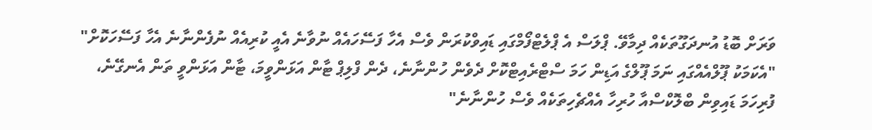ވަރަށް ބޮޑު އުނދަގޫތަކެއް ދިމާވޭ. ޕްލަސް އެ ޕްލެޓްފޯމްގައި ޑައިވްކުރަން ވެސް އެހާ ފަސޭހައެއް ނުވާނެ އެއީ ކުރިއެއް ނުފެންނާނެ އެހާ ފަސޭހަކޮށް"
"އެކަމަކު ޕޫލްއެއްގައި ނަމަ ޕޫލްގެ އަޑިން ހަމަ ސްޓްރެއިޓްކޮށް ދެވެން ހުންނާނެ، ދެން ފްލިޕް ޓާން އަޅަންވީމަ، ޓާން އަޅަންވީ ތަން އެނގޭނެ، ފުރިހަމަ ޑައިވިން ބްލޮކްސްއާ ހުރިހާ އެއްޗެހިތަކެއް ވެސް ހުންނާނެ"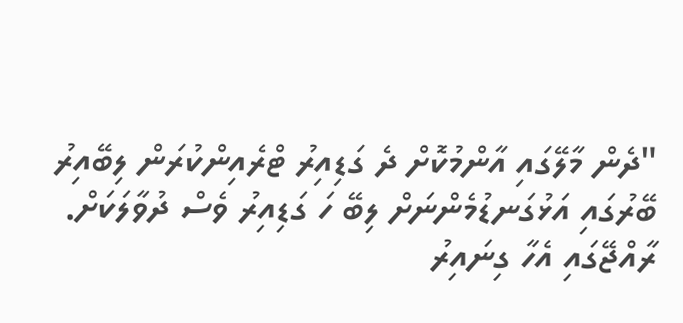"ދެން މާލޭގައި އާންމުކޮށް ދެ ގަޑިއިރު ޓްރެއިންކުރަން ލިބޭއިރު ބޭރުގައި އަޅުގަނޑުމެންނަށް ލިބޭ ހަ ގަޑިއިރު ވެސް ދުވާލަކަށް. ރާއްޖޭގައި އެހާ ގިނައިރު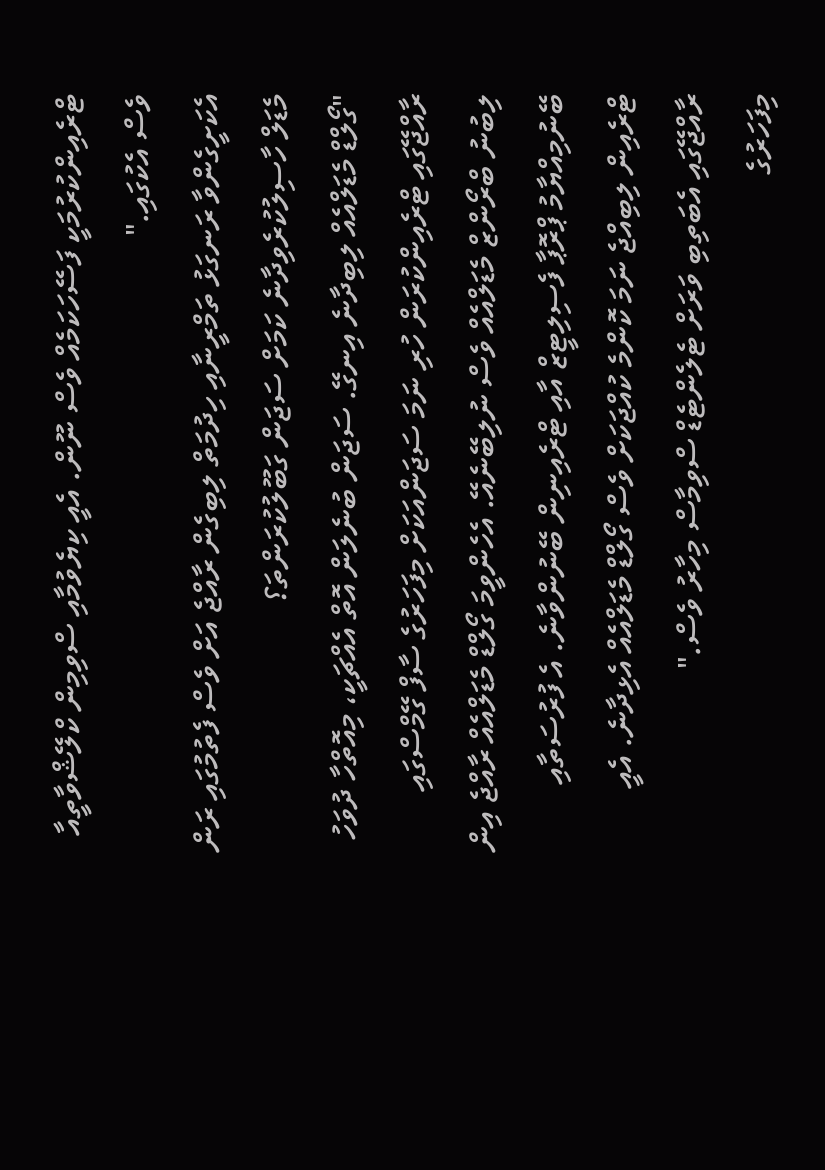ޓްރެއިންކުރުމަކީ ފަސޭހަކަމެއް ވެސް ނޫން. އެއީ ކިޔެވުމާއި ސްވިމިން ކްލޭޝްވާތީއާ ވެސް އެކުގައި."
އެކަށީގެންވާ ރަނގަޅު ތަމްރީނާއި ހިދުމަތް ލިބިގެން ރާއްޖެ އަށް ވެސް ފެތުމުގައި ރަން މެޑަލް ހާސިލުކުރެވިދާނެ ކަމަށް ސަޖަން ގަބޫލުކުރަންތަ؟
"ގޯލްޑް މެޑަލްއެއް ލިބިދާނެ އިނގޭ. ސަޖަން ބުނެލަން އޮތް އެއްޗަކީ، މިއޮތްހާ ދުވަހު ރާއްޖޭގައި ޓްރެއިންކުރަން ހުރި ނަމަ ސަޖަންއަކަށް މިފަހަރުގެ ސާފް ގޭމްސްގައި ލިބުނު ބްރޯންޒް މެޑަލްއެއް ވެސް ނުލިބޭނެއޭ. އެހެންވީމަ ގޯލްޑް މެޑަލްއެއް ރާއްޖެ އިން ބޭނުމިއްޔާމު ޕްރޮޕާ ފެސިލިޓީޒް އާއި ޓްރެއިނިން ބޭނުންވާނެ. އެ ފުރުސަތާއި ޓްރެއިން ލިބިއްޖެ ނަމަ ކޮންމެ ކުއްޖަކަށް ވެސް ގޯލްޑް މެޑަލްއެއް އެޅިދާނެ. އެއީ ރާއްޖޭގައި އެބަތިބި ވަރަށް ޓެލެންޓެޑް ސްވިމާސް މިހާރު ވެސް."
މިފަހަރުގެ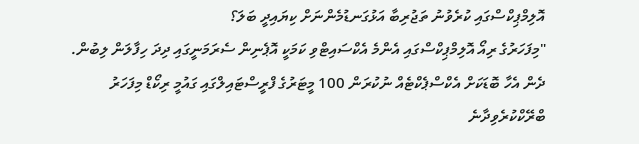އޮލިމްޕިކްސްގައި ކުރެވުނު ތަޖުރިބާ އަޅުގަނޑުމެންނަށް ކިޔައިދީ ބަލަ؟
"މިފަހަރުގެ ރިއޯ އޮލިމްޕިކްސްގައި އެންމެ އެކްސައިޓްވި ކަމަކީ އޮޕެނިން ސެރަމަނީގައި ދިދަ ހިފާލަން ލިބުން. ދެން އެހާ ބޮޑަކަށް އެކްސްޕެކްޓެއް ނުކުރަން 100 މީޓަރުގެ ފްރީސްޓައިލްގައި ގައުމީ ރިކޯޑް މިފަހަރު ބްރޭކްކުރެވިދާނެ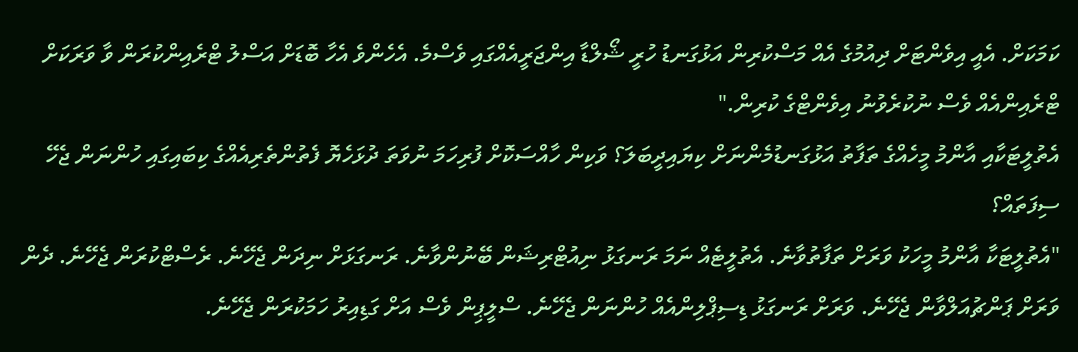ކަމަކަށް. އެއީ އިވެންޓަށް ދިއުމުގެ އެއް މަސްކުރިން އަޅުގަނޑު ހުރީ ޝޯލްޑާ އިންޖަރީއެއްގައި ވެސްމެ. އެހެންވެ އެހާ ބޮޑަށް އަސްލު ޓްރެއިންކުރަން ވާ ވަރަކަށް ޓްރެއިންއެއް ވެސް ނުކުރެވުނު އިވެންޓްގެ ކުރިން."
އެތުލީޓަކާއި އާންމު މީހެއްގެ ތަފާތު އަޅުގަނޑުމެންނަށް ކިޔައިދީބަލަ؟ ވަކިން ހާއްސަކޮށް ފުރިހަމަ ނުވަތަ ދުޅަހެޔޮ ފެތުންތެރިއެއްގެ ކިބައިގައި ހުންނަން ޖެހޭ ސިފަތައް؟
"އެތުލީޓަކާ އާންމު މީހަކު ވަރަށް ތަފާތުވާނެ. އެތުލީޓެއް ނަމަ ރަނގަޅު ނިއުޓްރިޝަން ބޭނުންވާނެ. ރަނގަޅަށް ނިދަން ޖެހޭނެ. ރެސްޓްކުރަން ޖެހޭނެ. ދެން ވަރަށް ޕަންޗުއަލްވާން ޖެހޭނެ. ވަރަށް ރަނގަޅު ޑިސިޕްލިންއެއް ހުންނަން ޖެހޭނެ. ސްލީޕިން ވެސް އަށް ގަޑިއިރު ހަމަކުރަން ޖެހޭނެ.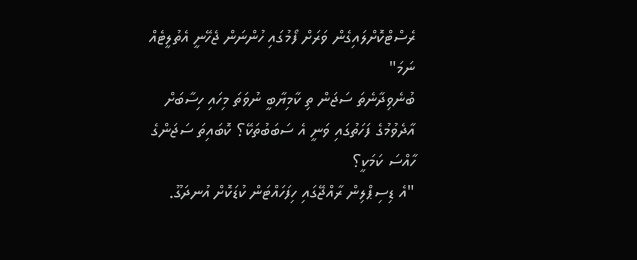ރެސްޓްކޮށްލައިގެން ވަރަށް ފޯމުގައި ހުންނަން ޖެހޭނީ އެތުލީޓެއް ނަމަ"
ބުނެވިދާނެތަ ސަޖަން ތި ކާމިޔާބީ ނުވަތަ މިހައި ހިސާބަށް އާދެވުމުގެ ފަހަތުގައި ވަނީ އެ ސަބަބުތަކޭ؟ ކޮބައިތަ ސަޖަންގެ ހާއްސަ ކަމަކީ؟
"އެ ޑިސިޕްލިން ރާއްޖޭގައި ހިފަހައްޓަން ކުޑަކޮށް އުނދަގޫ.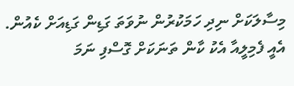މިސާލަކަށް ނިދި ހަމަކުރުން ނުވަތަ ގަޑިން ގަޑިއަށް ކެއުން. އެއީ ފެމިލީއާ އެކު ކާން ތަނަކަށް ގޮސްފި ނަމަ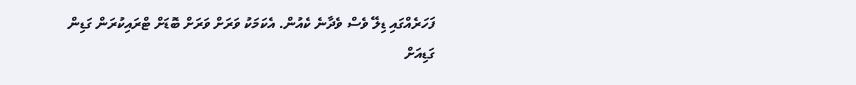ފަހަރެއްގައި ޑިލޭ ވެސް ވެދާނެ ކެއުން. އެކަމަކު ވަރަށް ވަރަށް ބޮޑަށް ޓްރައިކުރަން ގަޑިން ގަޑިއަށް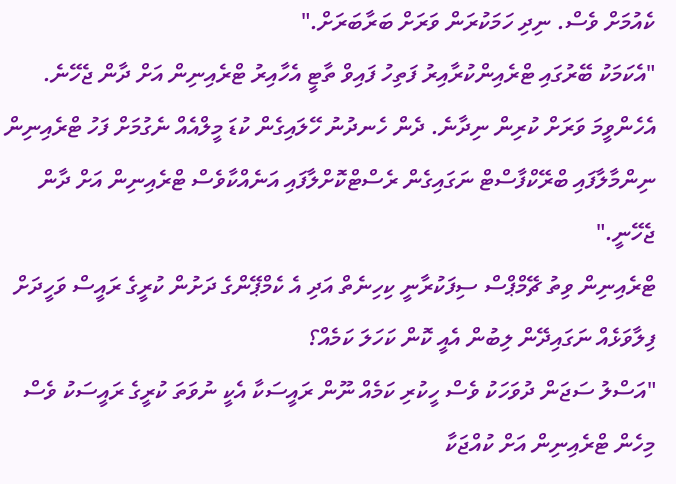ކެއުމަށް ވެސް. ނިދި ހަމަކުރަން ވަރަށް ބަރާބަރަށް."
"އެކަމަކު ބޭރުގައި ޓްރެއިންކުރާއިރު ފަތިހު ފައިވް ތާޓީ އެހާއިރު ޓްރެއިނިން އަށް ދާން ޖެހޭނެ. އެހެންވީމަ ވަރަށް ކުރިން ނިދާނެ. ދެން ހެނދުނު ހޭލައިގެން ކުޑަ މީލްއެއް ނެގުމަށް ފަހު ޓްރެއިނިން ނިންމާލާފައި ބްރޭކްފާސްޓް ނަގައިގެން ރެސްޓްކޮށްލާފައި އަނެއްކާވެސް ޓްރެއިނިން އަށް ދާން ޖެހޭނީ."
ޓްރެއިނިން ވިތު ޗޭމްޕްސް ސިފަކުރާނީ ކިހިނެތް އަދި އެ ކެމްޕޭންގެ ދަށުން ކުރީގެ ރައީސް ވަހީދަށް ފިލާވަޅެއް ނަގައިދޭން ލިބުން އެއީ ކޮން ކަހަލަ ކަމެއް؟
"އަސްލު ސަޖަން ދުވަހަކު ވެސް ހީކުރި ކަމެއް ނޫން ރައީސަކާ އެކީ ނުވަތަ ކުރީގެ ރައީސަކު ވެސް މިހެން ޓްރެއިނިން އަށް ކުއްޖަކާ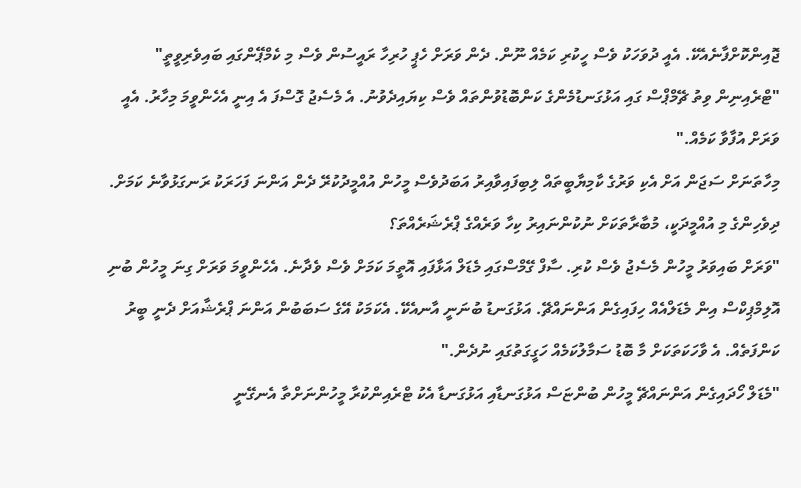ޖޮއިންކޮށްފާނެއެކޭ. އެއީ ދުވަހަކު ވެސް ހީކުރި ކަމެއް ނޫން. ދެން ވަރަށް ހެޕީ ހުރިހާ ރައީސުން ވެސް މި ކެމްޕޭންގައި ބައިވެރިވީތީ"
"ޓްރެއިނިން ވިތު ޗޭމްޕްސް ގައި އަޅުގަނޑުމެންގެ ކަންބޮޑުވުންތައް ވެސް ކިޔައިދެވުނު. އެ މެސެޖު ގޮސްފަ އެ އިނީ އެހެންވީމަ މިހާރު. އެއީ ވަރަށް އުފާވާ ކަމެއް."
މިހާތަނަށް ސަޖަން އަށް އެކި ވަރުގެ ކާމިޔާބީތައް ލިބިފައިވާއިރު އަބަދުވެސް މީހުން އުއްމީދުކުރޭ ދެން އަންނަ ފަހަރަކު ރަނގަޅުވާނެ ކަމަށް. ދިވެހިންގެ މި އުއްމީދަކީ، މުބާރާތަކަށް ނުކުންނައިރު ކިހާ ވަރެއްގެ ޕްރެޝަރެއްތަ؟
"ވަރަށް ބައިވަރު މީހުން މެސެޖު ވެސް ކުރި. ސާފް ގޭމްސްގައި މެޑަލް އަޅާފައި އޮތީމަ ކަމަށް ވެސް ވެދާނެ. އެހެންވީމަ ވަރަށް ގިނަ މީހުން ބުނި އޮލިމްޕިކްސް އިން މެޑަލްއެއް ހިފައިގެން އަންނައްޗޭ. އަޅުގަނޑު ބުނަނީ އާނއެކޭ. އެކަމަކު އޭގެ ސަބަބުން އަންނަ ޕްރެޝާއަށް ދެނީ ބީރު ކަންފަތެއް. އެ ވާހަކަތަކަށް މާ ބޮޑު ސަމާލުކަމެއް ހަގީގަތުގައި ނުދެން."
"މެޑަލް ހޯދައިގެން އަންނައްޗޭ މީހުން ބުންޏަސް އަޅުގަނޑާއި އަޅުގަނޑާ އެކު ޓްރެއިންކުރާ މީހުންނަށްތާ އެނގޭނީ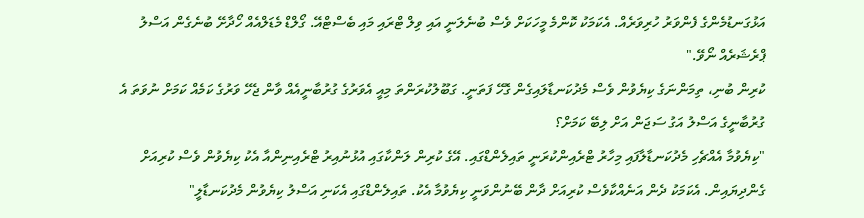އަޅުގަނޑުމެންގެ ފެންވަރު ހުރިވަރެއް. އެކަމަކު ކޮންމެ މީހަކަށް ވެސް ބުނެލަނީ އައި ވިލް ޓްރައި މައި ބެސްޓްއޭ. ގޯލްޑް މެޑަލްއެއް ހޯދާށޭ ބުނެގެން އަސްލު ޕްރެޝަރެއް ނޯވޭ."
ކުރިން ބުނި، ތިމަންނަގެ ކިޔެވުން ވެސް މެދުކަނޑާލައިގެން ގޮހޭ ފަތަނީ. ގަބޫލުކުރަންތަ މިއީ އެވަރުގެ ގުރުބާނީއެއް ވާން ޖެހޭ ވަރުގެ ކަމެއް ކަމަށް ނުވަތަ އެ ގުރުބާނީގެ އަސްލު އަގު ސަޖަން އަށް ލިބޭ ކަމަށް؟
"ކިޔެވުމާ އެއްޗެހި މެދުކަނޑާލާފައި މިހާރު ޓްރެއިންކުރަނީ ތައިލެންޑްގައި. އޭގެ ކުރިން ލަންކާގައި އުޅުނުއިރު ޓްރެއިނިންއާ އެކު ކިޔެވުން ވެސް ކުރިއަށް ގެންދިޔައިން. އެކަމަކު ދެން އަނެއްކާވެސް ކުރިއަށް ދާން ބޭނުންވަނީ ކިޔެވުމާ އެކު. ތައިލެންޑްގައި އެކަނި އަސްލު ކިޔެވުން މެދުކަނޑާލީ"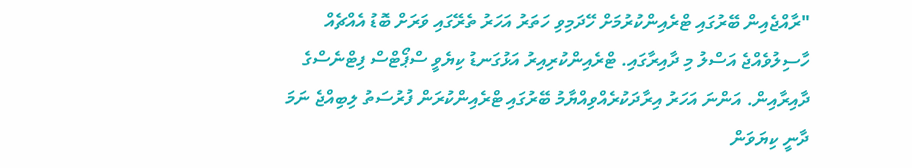"ރާއްޖެއިން ބޭރުގައި ޓްރެއިންކުރުމަށް ހޭދަމިވި ހަތަރު އަހަރު ތެރޭގައި ވަރަށް ބޮޑު އެއްޗެއް ހާސިލުވެއްޖެ އަސްލު މި ދާއިރާގައި. ޓްރެއިންކުރިއިރު އަޅުގަނޑު ކިޔެވީ ސްޕޯޓްސް ފިޓްނެސްގެ ދާއިރާއިން. އަންނަ އަހަރު އިރާދަކުރެއްވިއްޔާމު ބޭރުގައި ޓްރެއިންކުރަން ފުރުސަތު ލިބިއްޖެ ނަމަ ދާނީ ކިޔަވަން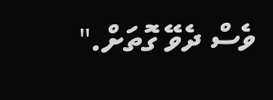ވެސް ދެވޭ ގޮތަށް."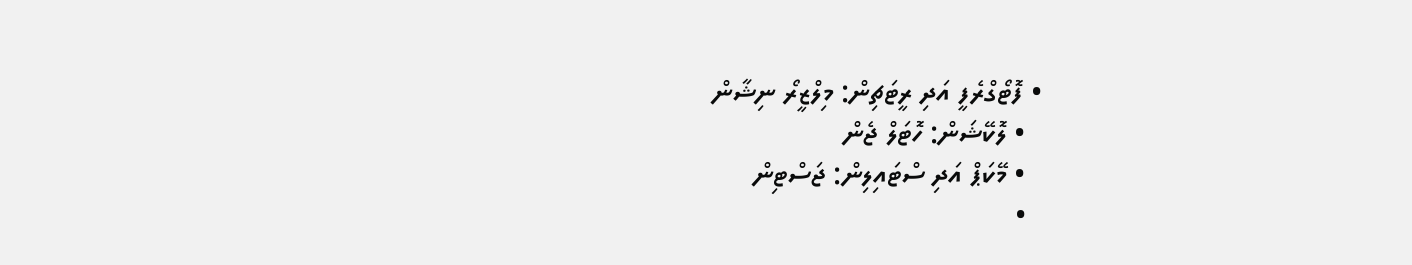• ފޮޓޯގްރެފީ އަދި ރީޓަޗިން: މިލްޒީރޯ ނިޝާން
  • ލޮކޭޝަން: ހޮޓަލް ޖެން
  • މޭކަޕް އަދި ސްޓައިލިން: ޖަސްޓިން
  •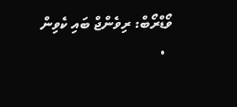ވޯޑްރޯބް: ރިވެންޖް ބައި ކެވިން
  •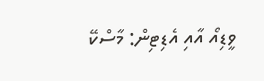ވީޑިއޯ އާއި އެޑިޓިން: މާސްކޭ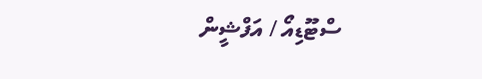ސްޓޫޑިއޯ / އަފްޝީން